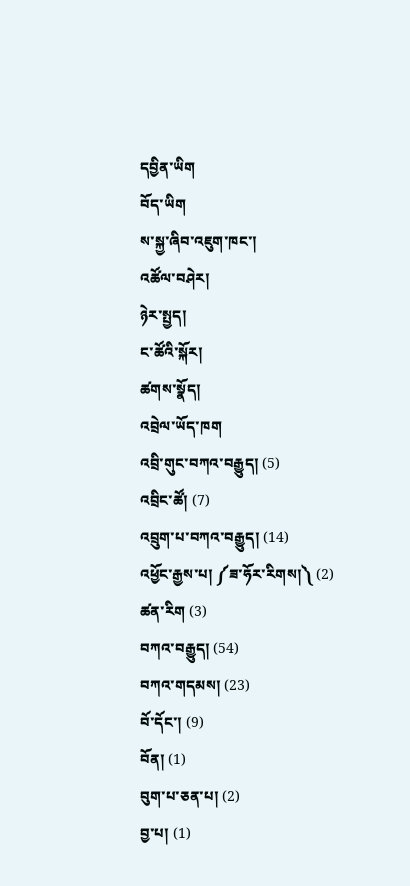དབྱིན་ཡིག
བོད་ཡིག
ས་སྐྱ་ཞིབ་འཇུག་ཁང་།
འཚོལ་བཤེར།
ཉེར་སྤྱད།
ང་ཚོའི་སྐོར།
ཚགས་སྣོད།
འབྲེལ་ཡོད་ཁག
འབྲི་གུང་བཀའ་བརྒྱུད། (5)
འབྲིང་ཚོ། (7)
འབྲུག་པ་བཀའ་བརྒྱུད། (14)
འཕྱོང་རྒྱས་པ། ༼ཟ་ཧོར་རིགས།༽ (2)
ཚན་རིག (3)
བཀའ་བརྒྱུད། (54)
བཀའ་གདམས། (23)
བོ་དོང་། (9)
བོན། (1)
བུག་པ་ཅན་པ། (2)
བྱ་པ། (1)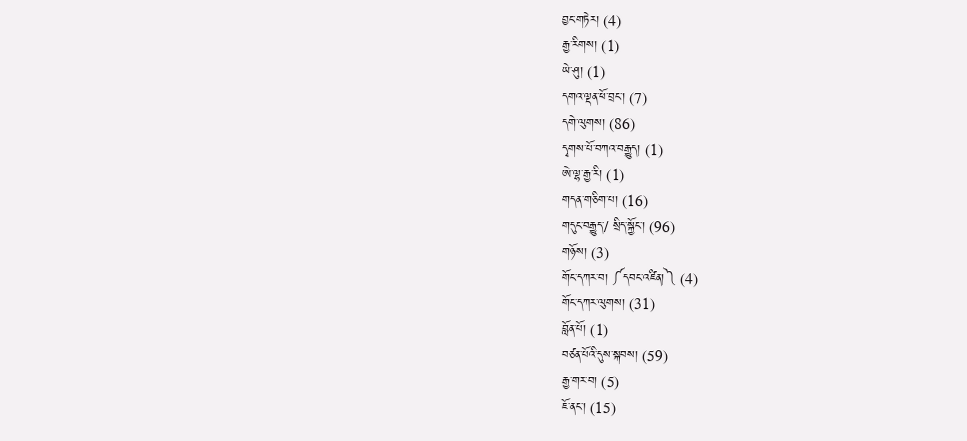བྱང་གཏེར། (4)
རྒྱ་རིགས། (1)
ཡེ་ཤུ། (1)
དགའ་ལྡན་ཕོ་བྲང་། (7)
དགེ་ལུགས། (86)
དྭགས་པོ་བཀའ་བརྒྱུད། (1)
ཨེ་ལྷ་རྒྱ་རི། (1)
གདན་གཅིག་པ། (16)
གདུང་བརྒྱུད་/ སྲིད་སྐྱོང་། (96)
གཉོས། (3)
གོང་དཀར་བ། ༼དབང་འཛིན།༽ (4)
གོང་དཀར་ལུགས། (31)
བློན་པོ། (1)
བཙན་པོའི་དུས་སྐབས། (59)
རྒྱ་གར་བ། (5)
ཇོ་ནང་། (15)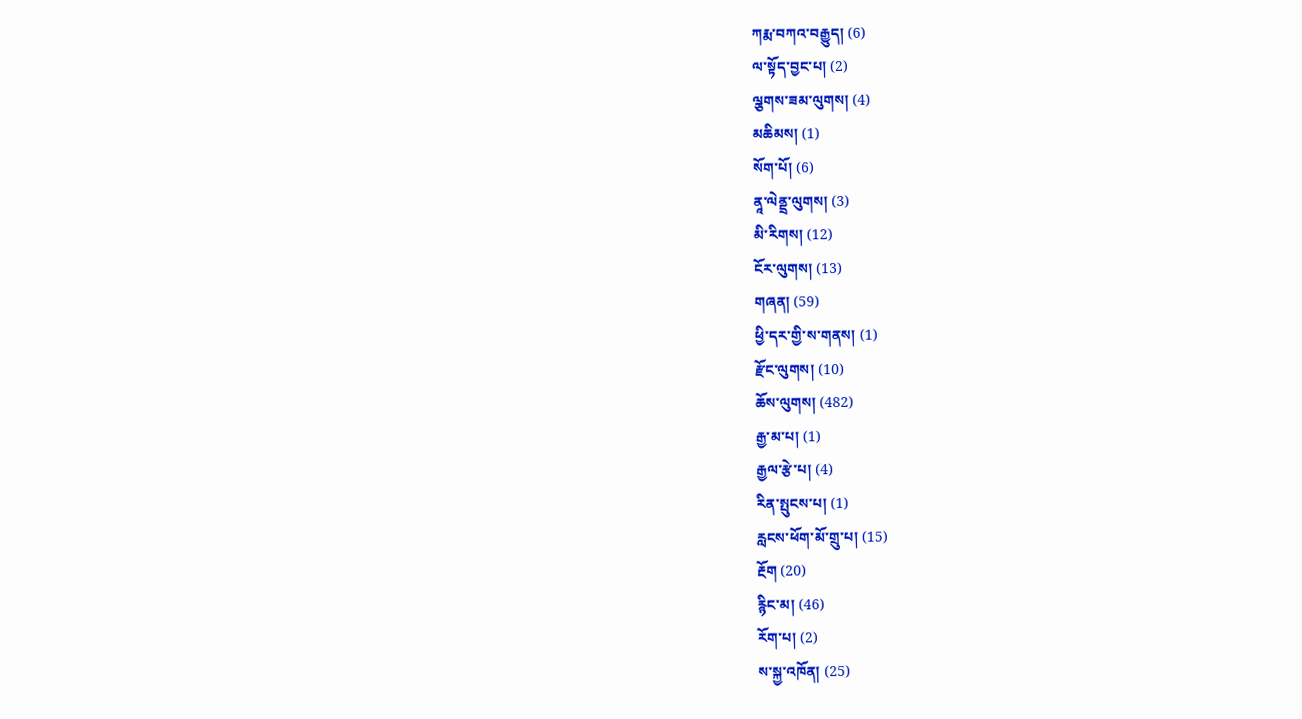ཀརྨ་བཀའ་བརྒྱུད། (6)
ལ་སྟོད་བྱང་པ། (2)
ལྕགས་ཟམ་ལུགས། (4)
མཆིམས། (1)
སོག་པོ། (6)
ནཱ་ལེནྡྲ་ལུགས། (3)
མི་རིགས། (12)
ངོར་ལུགས། (13)
གཞན། (59)
ཕྱི་དར་གྱི་ས་གནས། (1)
རྫོང་ལུགས། (10)
ཆོས་ལུགས། (482)
རྒྱ་མ་པ། (1)
རྒྱལ་རྩེ་པ། (4)
རིན་སྤུངས་པ། (1)
རླངས་ཕོག་མོ་གྲུ་པ། (15)
རྔོག (20)
རྙིང་མ། (46)
རོག་པ། (2)
ས་སྐྱ་འཁོན། (25)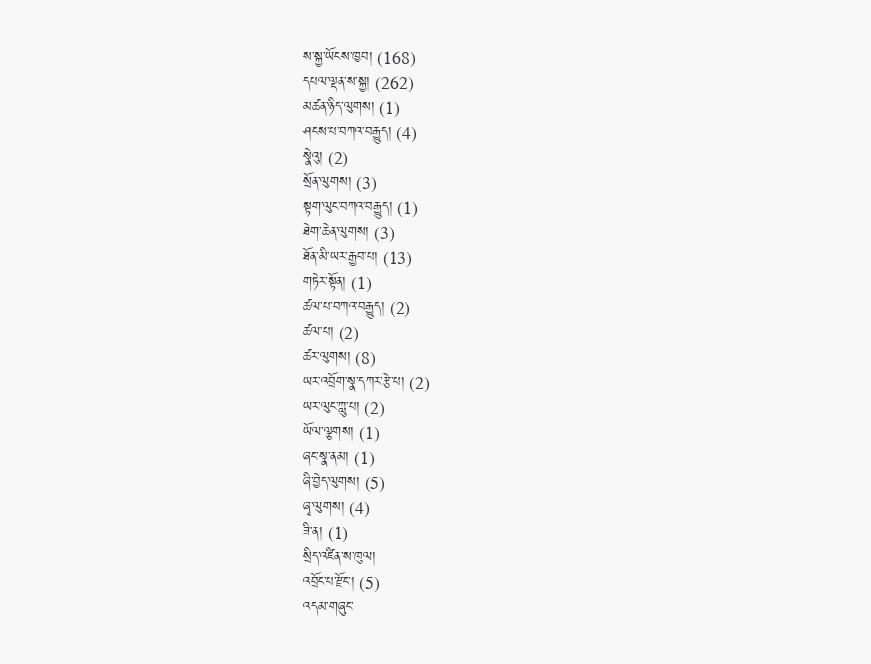ས་སྐྱ་ཡོངས་ཁྱབ། (168)
དཔལ་ལྡན་ས་སྐྱ། (262)
མཚན་ཉིད་ལུགས། (1)
ཤངས་པ་བཀའ་བརྒྱུད། (4)
སྣེའུ། (2)
སྲོན་ལུགས། (3)
སྟག་ལུང་བཀའ་བརྒྱུད། (1)
ཐེག་ཆེན་ལུགས། (3)
ཐོན་མི་ཡར་རྒྱབ་པ། (13)
གཏེར་སྟོན། (1)
ཚལ་པ་བཀའ་བརྒྱུད། (2)
ཚལ་པ། (2)
ཚར་ལུགས། (8)
ཡར་འབྲོག་སྣ་དཀར་རྩེ་པ། (2)
ཡར་ལུང་ཀླུ་པ། (2)
ཡོལ་ལྕགས། (1)
ཞང་སྣ་ནམ། (1)
ཞི་བྱེད་ལུགས། (5)
ཞྭ་ལུགས། (4)
ཟི་ན། (1)
སྲིད་འཛིན་ས་ཁུལ།
འབྲོང་པ་རྫོང་། (5)
འདམ་གཞུང་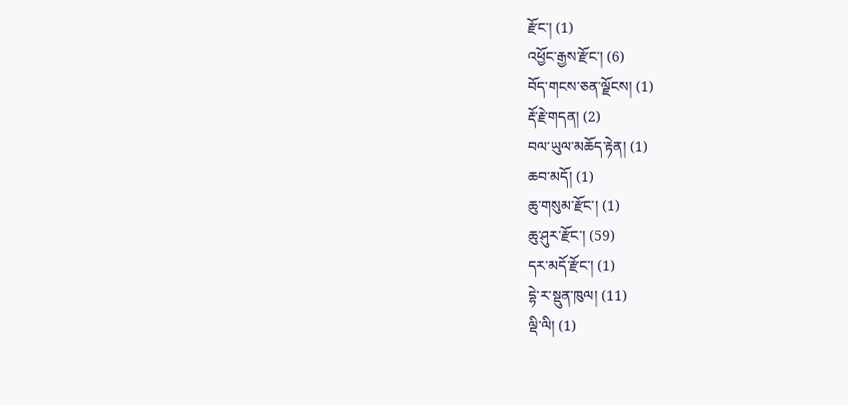རྫོང་། (1)
འཕྱོང་རྒྱས་རྫོང་། (6)
བོད་གངས་ཅན་ལྗོངས། (1)
རྡོ་རྗེ་གདན། (2)
བལ་ཡུལ་མཆོད་རྟེན། (1)
ཆབ་མདོ། (1)
ཆུ་གསུམ་རྫོང་། (1)
ཆུ་ཤུར་རྫོང་། (59)
དར་མདོ་རྫོང་། (1)
དྷེ་ར་སྡུན་ཁུལ། (11)
ལྡི་ལི། (1)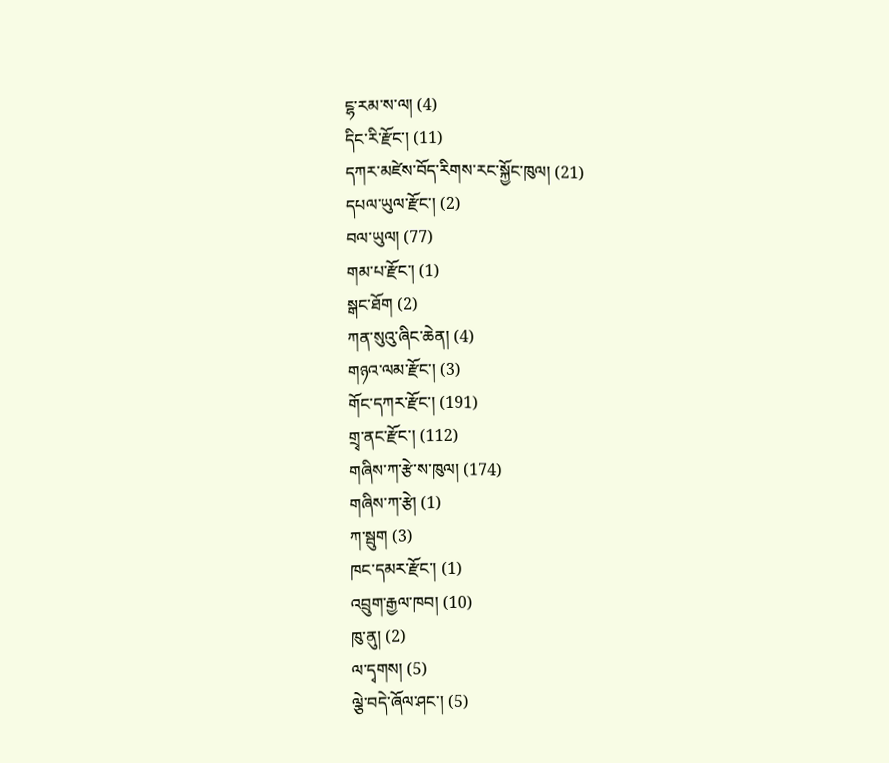ངྷ་རམ་ས་ལ། (4)
དིང་རི་རྫོང་། (11)
དཀར་མཛེས་བོད་རིགས་རང་སྐྱོང་ཁུལ། (21)
དཔལ་ཡུལ་རྫོང་། (2)
བལ་ཡུལ། (77)
གམ་པ་རྫོང་། (1)
སྒང་ཐོག (2)
ཀན་སུའུ་ཞིང་ཆེན། (4)
གཉའ་ལམ་རྫོང་། (3)
གོང་དཀར་རྫོང་། (191)
གྲྭ་ནང་རྫོང་། (112)
གཞིས་ཀ་རྩེ་ས་ཁུལ། (174)
གཞིས་ཀ་རྩེ། (1)
ཀ་སྦུག (3)
ཁང་དམར་རྫོང་། (1)
འབྲུག་རྒྱལ་ཁབ། (10)
ཁུ་ནུ། (2)
ལ་དྭགས། (5)
ལྕེ་བདེ་ཞོལ་ཤང་། (5)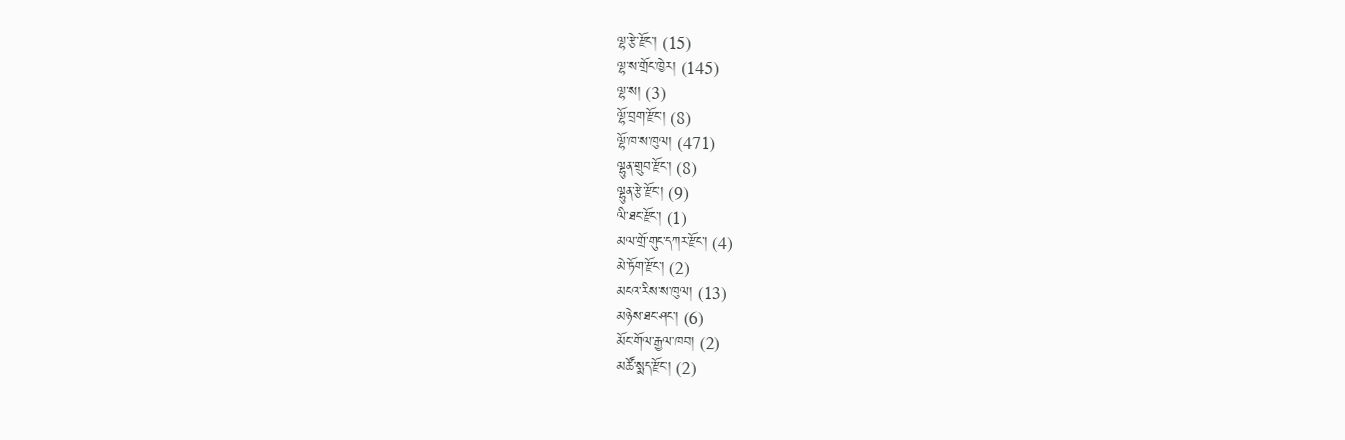ལྷ་རྩེ་རྫོང་། (15)
ལྷ་ས་གྲོང་ཁྱེར། (145)
ལྷ་ས། (3)
ལྷོ་བྲག་རྫོང་། (8)
ལྷོ་ཁ་ས་ཁུལ། (471)
ལྷུན་གྲུབ་རྫོང་། (8)
ལྷུན་རྩེ་རྫོང་། (9)
ལི་ཐང་རྫོང་། (1)
མལ་གྲོ་གུང་དཀར་རྫོང་། (4)
མེ་ཏོག་རྫོང་། (2)
མངའ་རིས་ས་ཁུལ། (13)
མཉེས་ཐང་ཤང་། (6)
མོང་གོལ་རྒྱལ་ཁབ། (2)
མཚོ་སྨད་རྫོང་། (2)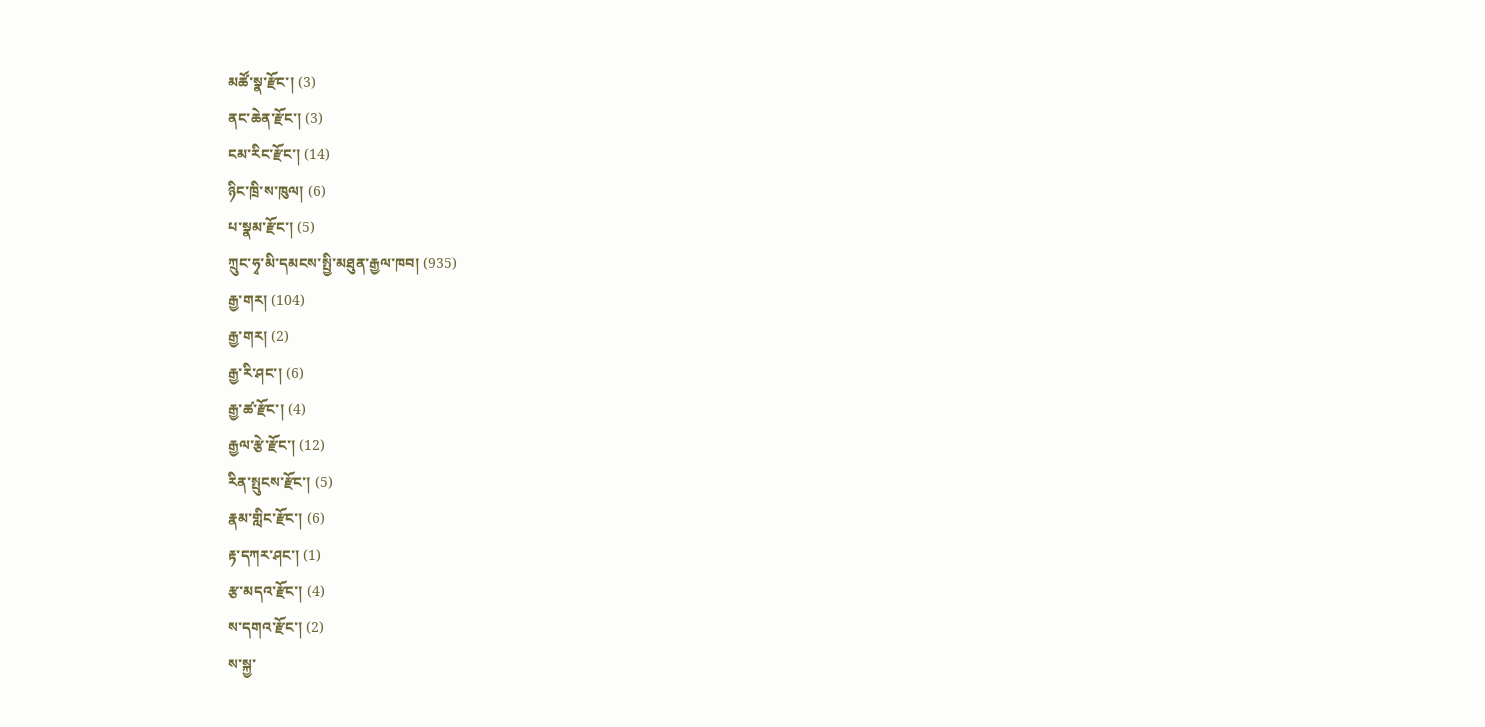མཚོ་སྣ་རྫོང་། (3)
ནང་ཆེན་རྫོང་། (3)
ངམ་རིང་རྫོང་། (14)
ཉིང་ཁྲི་ས་ཁུལ། (6)
པ་སྣམ་རྫོང་། (5)
ཀྲུང་ཧྭ་མི་དམངས་སྤྱི་མཐུན་རྒྱལ་ཁབ། (935)
རྒྱ་གར། (104)
རྒྱ་གར། (2)
རྒྱ་རི་ཤང་། (6)
རྒྱ་ཚ་རྫོང་། (4)
རྒྱལ་རྩེ་རྫོང་། (12)
རིན་སྤུངས་རྫོང་། (5)
རྣམ་གླིང་རྫོང་། (6)
རྟ་དཀར་ཤང་། (1)
རྩ་མདའ་རྫོང་། (4)
ས་དགའ་རྫོང་། (2)
ས་སྐྱ་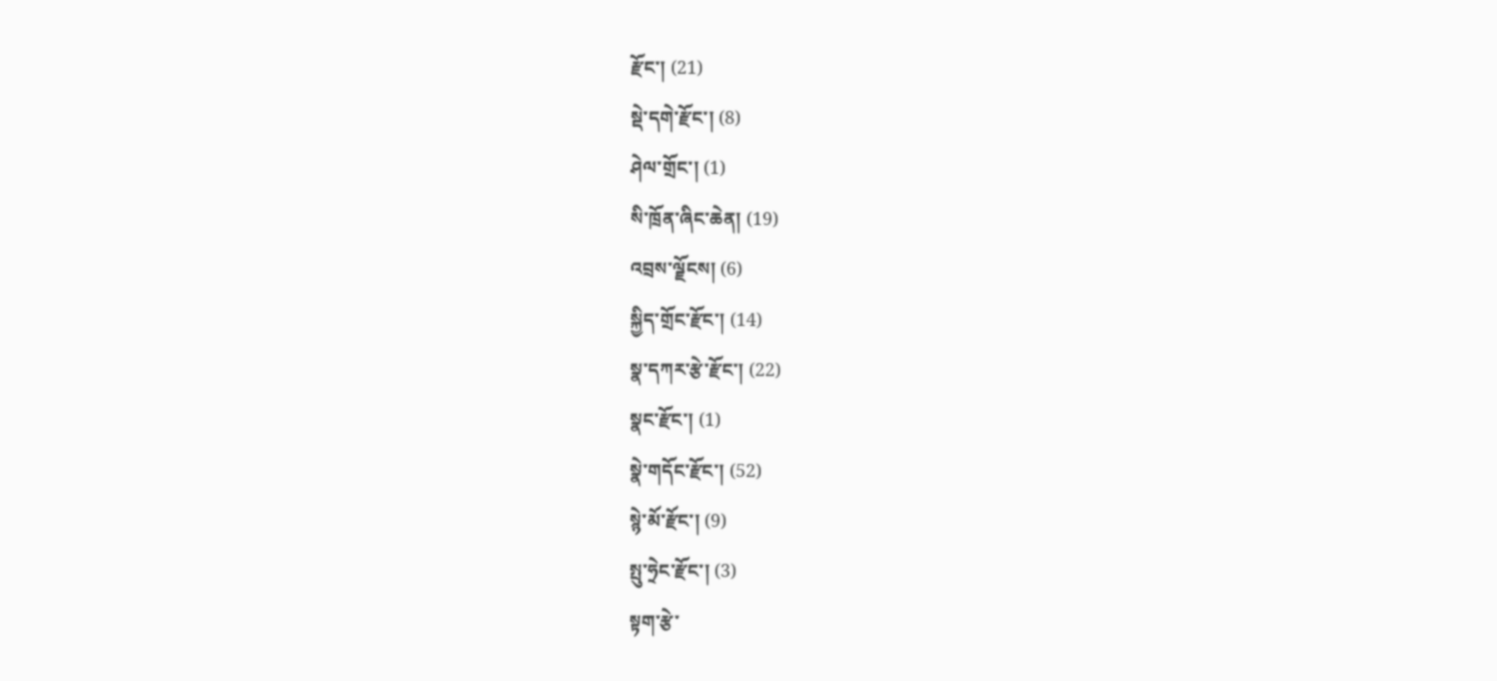རྫོང་། (21)
སྡེ་དགེ་རྫོང་། (8)
ཤེལ་གྲོང་། (1)
སི་ཁྲོན་ཞིང་ཆེན། (19)
འབྲས་ལྗོངས། (6)
སྐྱིད་གྲོང་རྫོང་། (14)
སྣ་དཀར་རྩེ་རྫོང་། (22)
སྣང་རྫོང་། (1)
སྣེ་གདོང་རྫོང་། (52)
སྙེ་མོ་རྫོང་། (9)
སྤུ་ཧྲེང་རྫོང་། (3)
སྟག་རྩེ་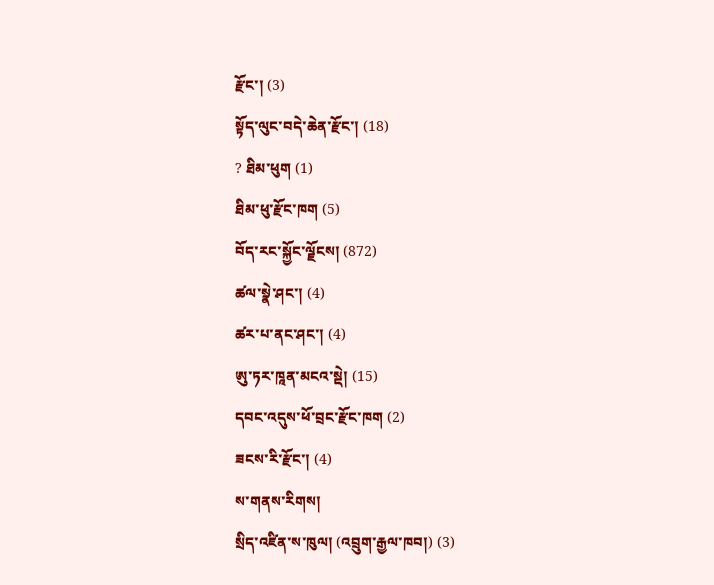རྫོང་། (3)
སྟོད་ལུང་བདེ་ཆེན་རྫོང་། (18)
? ཐིམ་ཕུག (1)
ཐིམ་ཕུ་རྫོང་ཁག (5)
བོད་རང་སྐྱོང་ལྗོངས། (872)
ཚལ་སྣེ་ཤང་། (4)
ཚར་པ་ནང་ཤང་། (4)
ཨུ་ཏར་ཁཱན་མངའ་སྡེ། (15)
དབང་འདུས་ཕོ་བྲང་རྫོང་ཁག (2)
ཟངས་རི་རྫོང་། (4)
ས་གནས་རིགས།
སྲིད་འཛིན་ས་ཁུལ། (འབྲུག་རྒྱལ་ཁབ།) (3)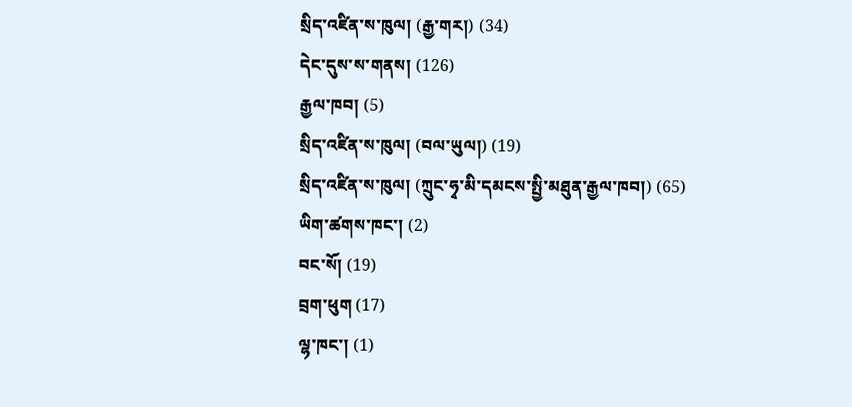སྲིད་འཛིན་ས་ཁུལ། (རྒྱ་གར།) (34)
དེང་དུས་ས་གནས། (126)
རྒྱལ་ཁབ། (5)
སྲིད་འཛིན་ས་ཁུལ། (བལ་ཡུལ།) (19)
སྲིད་འཛིན་ས་ཁུལ། (ཀྲུང་ཧྭ་མི་དམངས་སྤྱི་མཐུན་རྒྱལ་ཁབ།) (65)
ཡིག་ཚགས་ཁང་། (2)
བང་སོ། (19)
བྲག་ཕུག (17)
ལྷ་ཁང་། (1)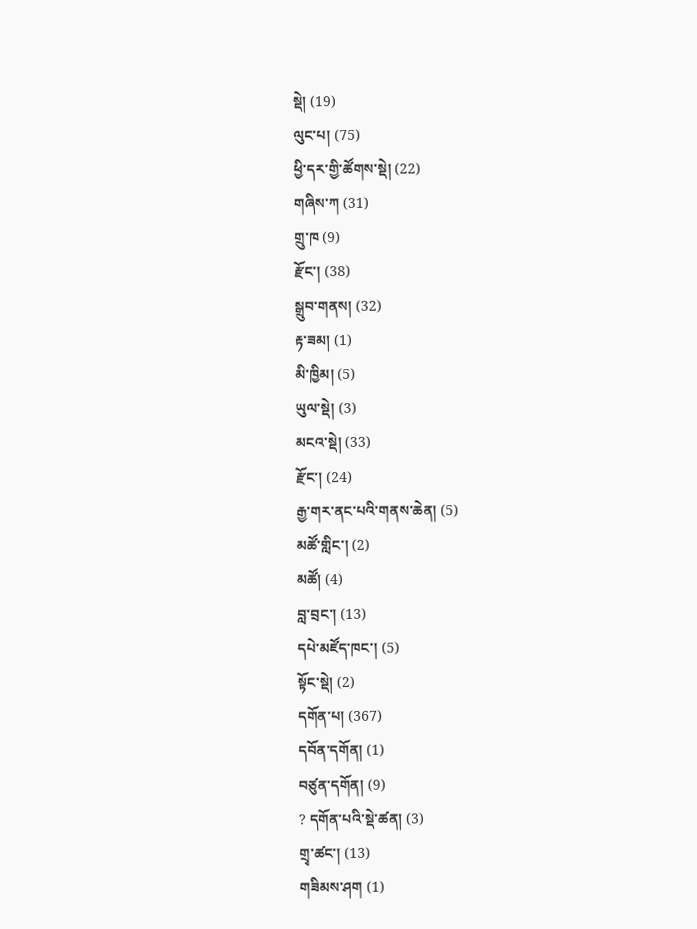སྡེ། (19)
ལུང་པ། (75)
ཕྱི་དར་གྱི་ཚོགས་སྡེ། (22)
གཞིས་ཀ (31)
གྲུ་ཁ (9)
རྫོང་། (38)
སྒྲུབ་གནས། (32)
རྟ་ཟམ། (1)
མི་ཁྱིམ། (5)
ཡུལ་སྡེ། (3)
མངའ་སྡེ། (33)
རྫོང་། (24)
རྒྱ་གར་ནང་པའི་གནས་ཆེན། (5)
མཚོ་གླིང་། (2)
མཚོ། (4)
བླ་བྲང་། (13)
དཔེ་མཛོད་ཁང་། (5)
སྟོང་སྡེ། (2)
དགོན་པ། (367)
དབོན་དགོན། (1)
བཙུན་དགོན། (9)
? དགོན་པའི་སྡེ་ཚན། (3)
གྲྭ་ཚང་། (13)
གཟིམས་ཤག (1)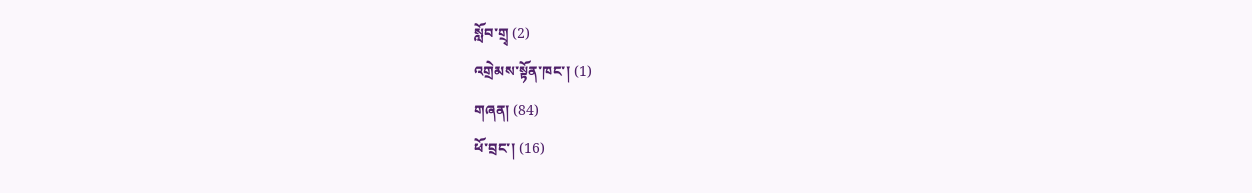སློབ་གྲྭ (2)
འགྲེམས་སྟོན་ཁང་། (1)
གཞན། (84)
ཕོ་བྲང་། (16)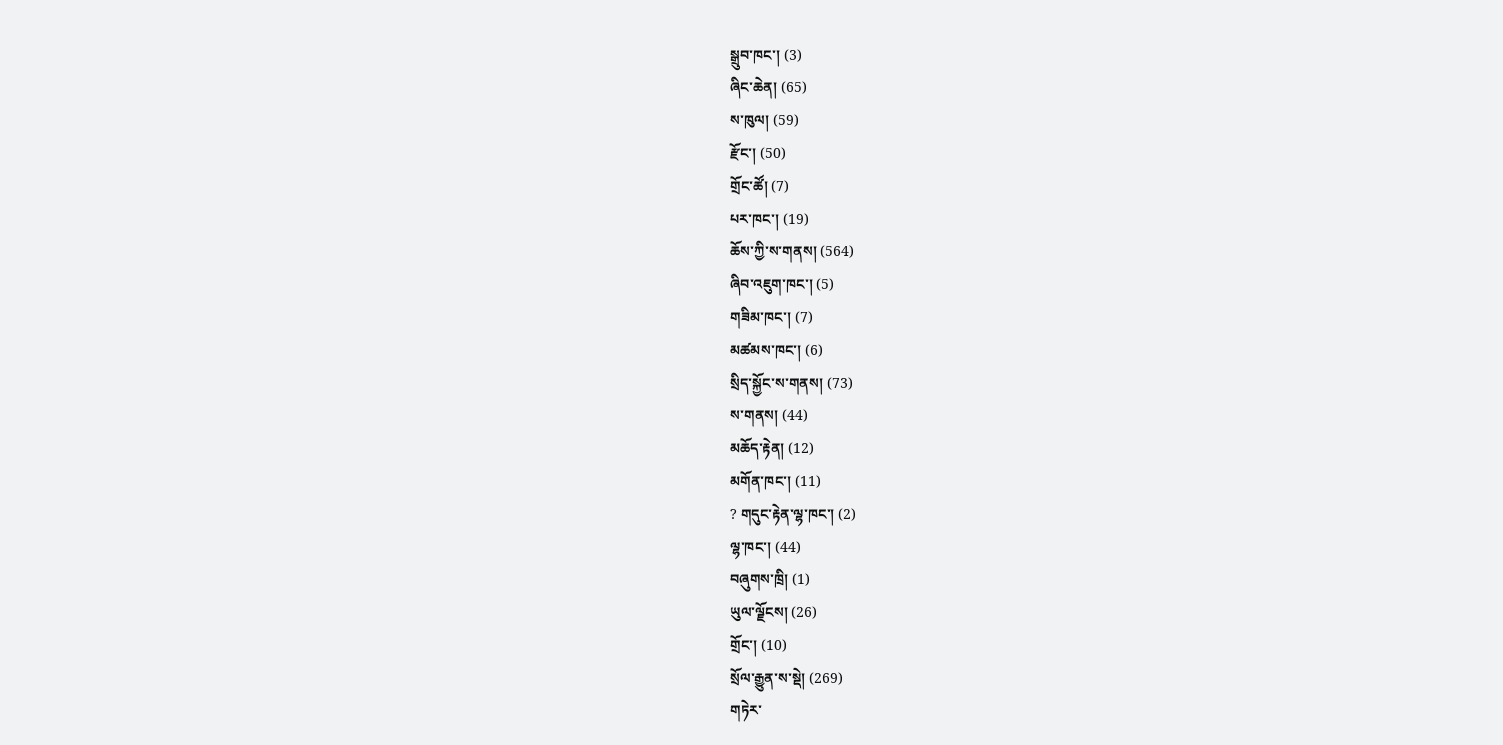སྒྲུབ་ཁང་། (3)
ཞིང་ཆེན། (65)
ས་ཁུལ། (59)
རྫོང་། (50)
གྲོང་ཚོ། (7)
པར་ཁང་། (19)
ཆོས་ཀྱི་ས་གནས། (564)
ཞིབ་འཇུག་ཁང་། (5)
གཟིམ་ཁང་། (7)
མཚམས་ཁང་། (6)
སྲིད་སྐྱོང་ས་གནས། (73)
ས་གནས། (44)
མཆོད་རྟེན། (12)
མགོན་ཁང་། (11)
? གདུང་རྟེན་ལྷ་ཁང་། (2)
ལྷ་ཁང་། (44)
བཞུགས་ཁྲི། (1)
ཡུལ་ལྗོངས། (26)
གྲོང་། (10)
སྲོལ་རྒྱུན་ས་སྡེ། (269)
གཏེར་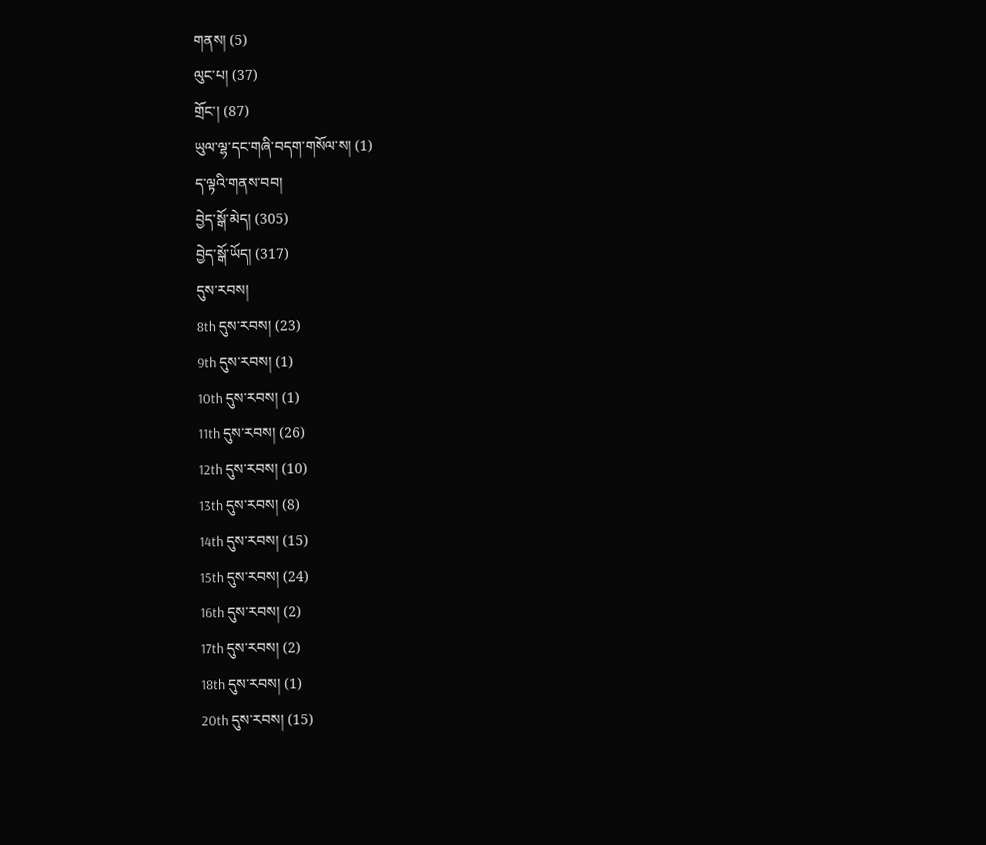གནས། (5)
ལུང་པ། (37)
གྲོང་། (87)
ཡུལ་ལྷ་དང་གཞི་བདག་གསོལ་ས། (1)
ད་ལྟའི་གནས་བབ།
བྱེད་སྒོ་མེད། (305)
བྱེད་སྒོ་ཡོད། (317)
དུས་རབས།
8th དུས་རབས། (23)
9th དུས་རབས། (1)
10th དུས་རབས། (1)
11th དུས་རབས། (26)
12th དུས་རབས། (10)
13th དུས་རབས། (8)
14th དུས་རབས། (15)
15th དུས་རབས། (24)
16th དུས་རབས། (2)
17th དུས་རབས། (2)
18th དུས་རབས། (1)
20th དུས་རབས། (15)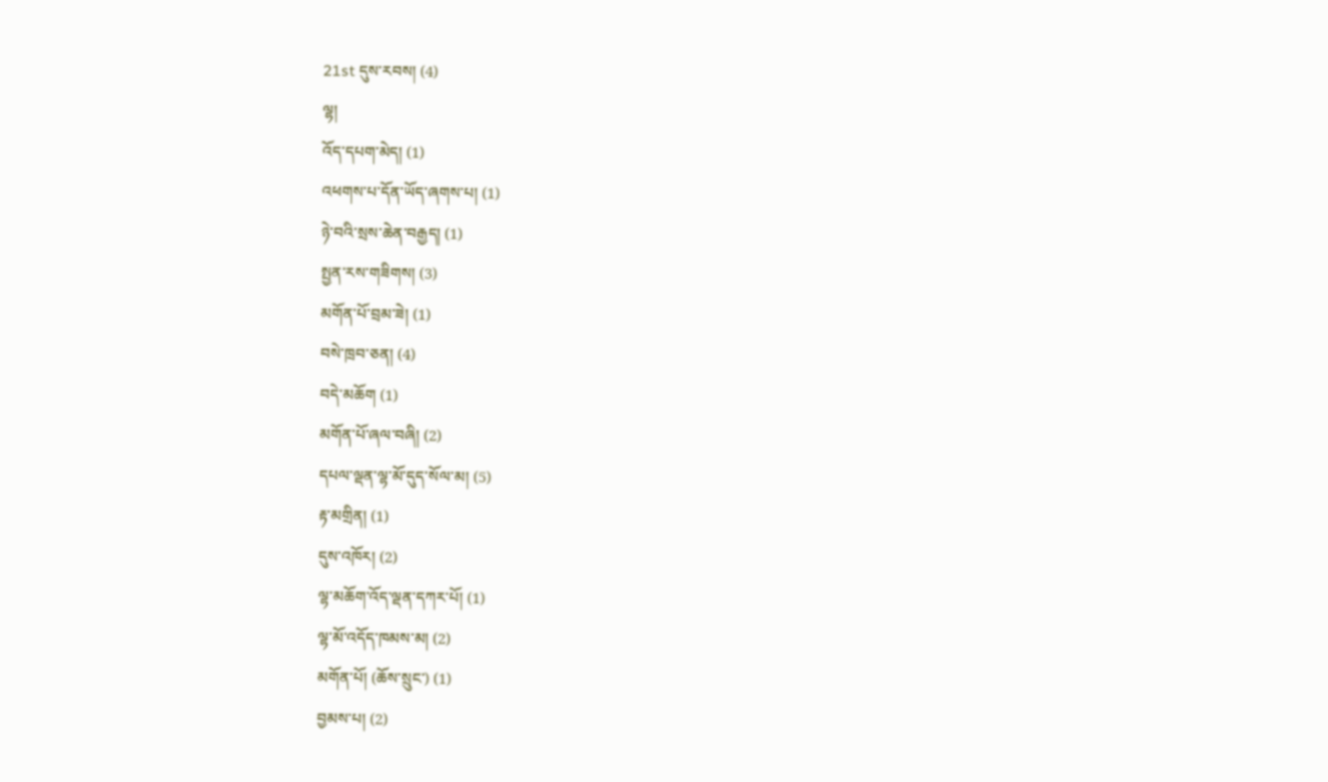21st དུས་རབས། (4)
ལྷ།
འོད་དཔག་མེད། (1)
འཕགས་པ་དོན་ཡོད་ཞགས་པ། (1)
ཉེ་བའི་སྲས་ཆེན་བརྒྱད། (1)
སྤྱན་རས་གཟིགས། (3)
མགོན་པོ་བྲམ་ཟེ། (1)
བསེ་ཁྲབ་ཅན། (4)
བདེ་མཆོག (1)
མགོན་པོ་ཞལ་བཞི། (2)
དཔལ་ལྡན་ལྷ་མོ་དུད་སོལ་མ། (5)
རྟ་མགྲིན། (1)
དུས་འཁོར། (2)
ལྷ་མཆོག་འོད་ལྡན་དཀར་པོ། (1)
ལྷ་མོ་འདོད་ཁམས་མ། (2)
མགོན་པོ། (ཆོས་སྲུང་) (1)
བྱམས་པ། (2)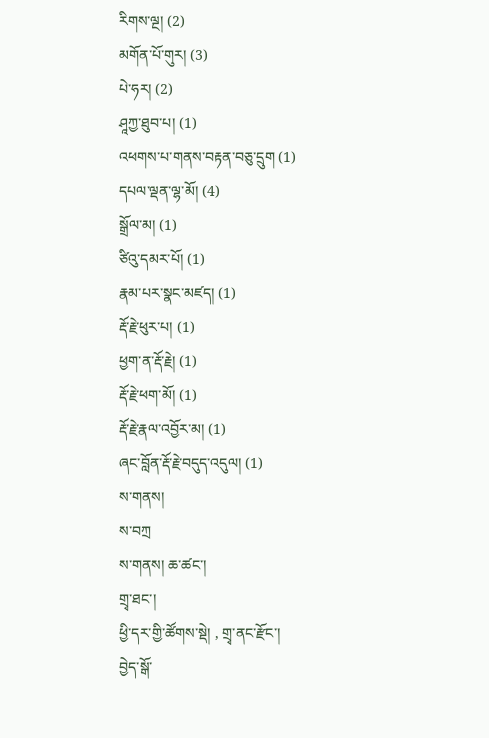རིགས་ལྔ། (2)
མགོན་པོ་གུར། (3)
པེ་ཧར། (2)
ཤཱཀྱ་ཐུབ་པ། (1)
འཕགས་པ་གནས་བརྟན་བཅུ་དྲུག (1)
དཔལ་ལྡན་ལྷ་མོ། (4)
སྒྲོལ་མ། (1)
ཙིའུ་དམར་པོ། (1)
རྣམ་པར་སྣང་མཛད། (1)
རྡོ་རྗེ་ཕུར་པ། (1)
ཕྱག་ན་རྡོ་རྗེ། (1)
རྡོ་རྗེ་ཕག་མོ། (1)
རྡོ་རྗེ་རྣལ་འབྱོར་མ། (1)
ཞང་བློན་རྡོ་རྗེ་བདུད་འདུལ། (1)
ས་གནས།
ས་བཀྲ
ས་གནས། ཆ་ཚང་།
གྲྭ་ཐང་།
ཕྱི་དར་གྱི་ཚོགས་སྡེ། , གྲྭ་ནང་རྫོང་།
བྱེད་སྒོ་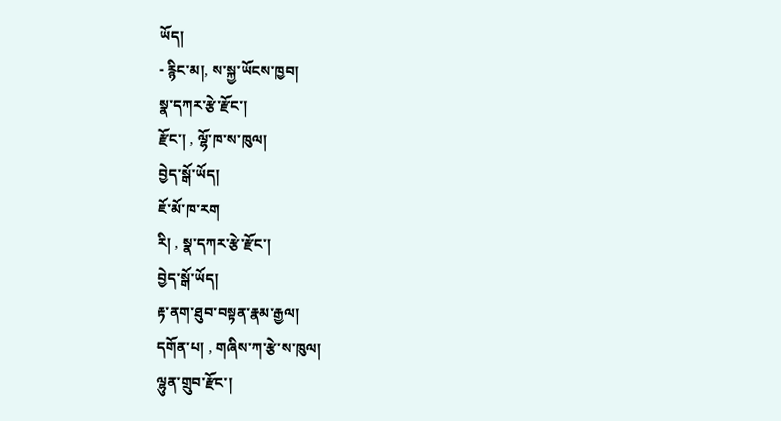ཡོད།
- རྙིང་མ།, ས་སྐྱ་ཡོངས་ཁྱབ།
སྣ་དཀར་རྩེ་རྫོང་།
རྫོང་། , ལྷོ་ཁ་ས་ཁུལ།
བྱེད་སྒོ་ཡོད།
ཇོ་མོ་ཁ་རག
རི། , སྣ་དཀར་རྩེ་རྫོང་།
བྱེད་སྒོ་ཡོད།
རྟ་ནག་ཐུབ་བསྟན་རྣམ་རྒྱལ།
དགོན་པ། , གཞིས་ཀ་རྩེ་ས་ཁུལ།
ལྷུན་གྲུབ་རྫོང་།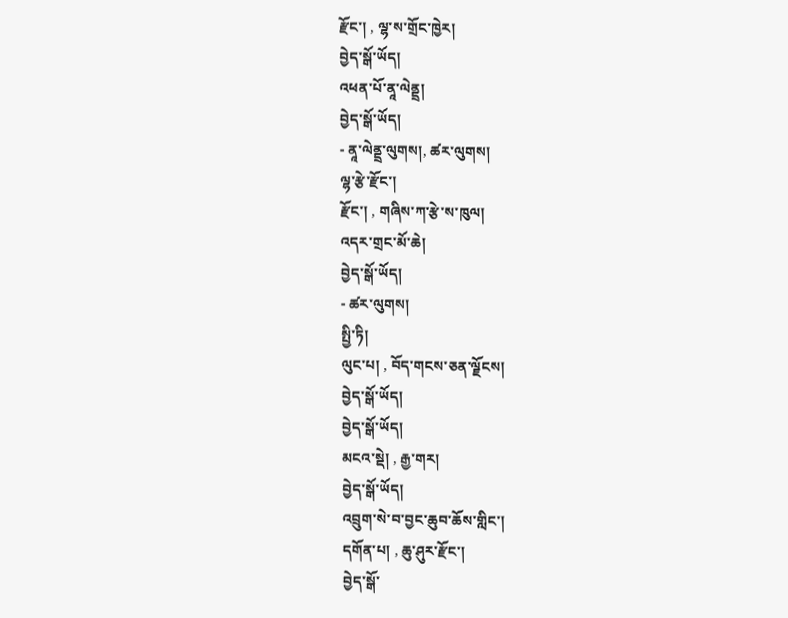རྫོང་། , ལྷ་ས་གྲོང་ཁྱེར།
བྱེད་སྒོ་ཡོད།
འཕན་པོ་ནཱ་ལེནྡྲ།
བྱེད་སྒོ་ཡོད།
- ནཱ་ལེནྡྲ་ལུགས།, ཚར་ལུགས།
ལྷ་རྩེ་རྫོང་།
རྫོང་། , གཞིས་ཀ་རྩེ་ས་ཁུལ།
འདར་གྲང་མོ་ཆེ།
བྱེད་སྒོ་ཡོད།
- ཚར་ལུགས།
སྤྱི་ཏི།
ལུང་པ། , བོད་གངས་ཅན་ལྗོངས།
བྱེད་སྒོ་ཡོད།
བྱེད་སྒོ་ཡོད།
མངའ་སྡེ། , རྒྱ་གར།
བྱེད་སྒོ་ཡོད།
འབྲུག་སེ་བ་བྱང་ཆུབ་ཆོས་གླིང་།
དགོན་པ། , ཆུ་ཤུར་རྫོང་།
བྱེད་སྒོ་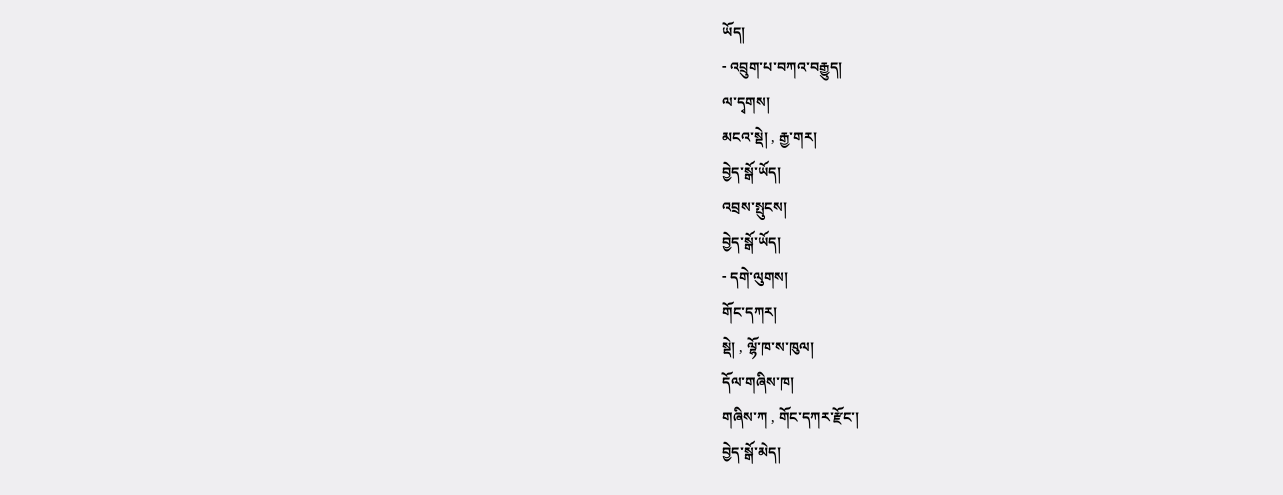ཡོད།
- འབྲུག་པ་བཀའ་བརྒྱུད།
ལ་དྭགས།
མངའ་སྡེ། , རྒྱ་གར།
བྱེད་སྒོ་ཡོད།
འབྲས་སྤུངས།
བྱེད་སྒོ་ཡོད།
- དགེ་ལུགས།
གོང་དཀར།
སྡེ། , ལྷོ་ཁ་ས་ཁུལ།
དོལ་གཞིས་ཁ།
གཞིས་ཀ , གོང་དཀར་རྫོང་།
བྱེད་སྒོ་མེད།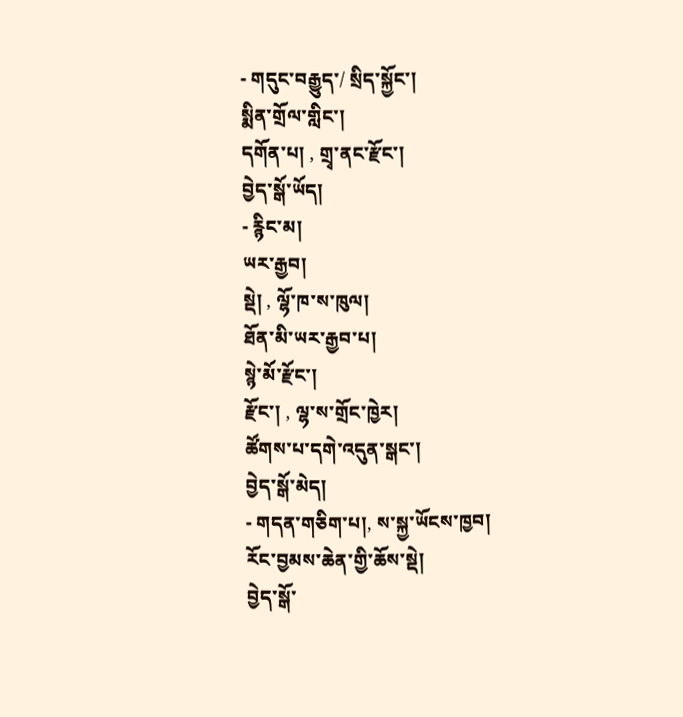- གདུང་བརྒྱུད་/ སྲིད་སྐྱོང་།
སྨིན་གྲོལ་གླིང་།
དགོན་པ། , གྲྭ་ནང་རྫོང་།
བྱེད་སྒོ་ཡོད།
- རྙིང་མ།
ཡར་རྒྱབ།
སྡེ། , ལྷོ་ཁ་ས་ཁུལ།
ཐོན་མི་ཡར་རྒྱབ་པ།
སྙེ་མོ་རྫོང་།
རྫོང་། , ལྷ་ས་གྲོང་ཁྱེར།
ཚོགས་པ་དགེ་འདུན་སྒང་།
བྱེད་སྒོ་མེད།
- གདན་གཅིག་པ།, ས་སྐྱ་ཡོངས་ཁྱབ།
རོང་བྱམས་ཆེན་གྱི་ཆོས་སྡེ།
བྱེད་སྒོ་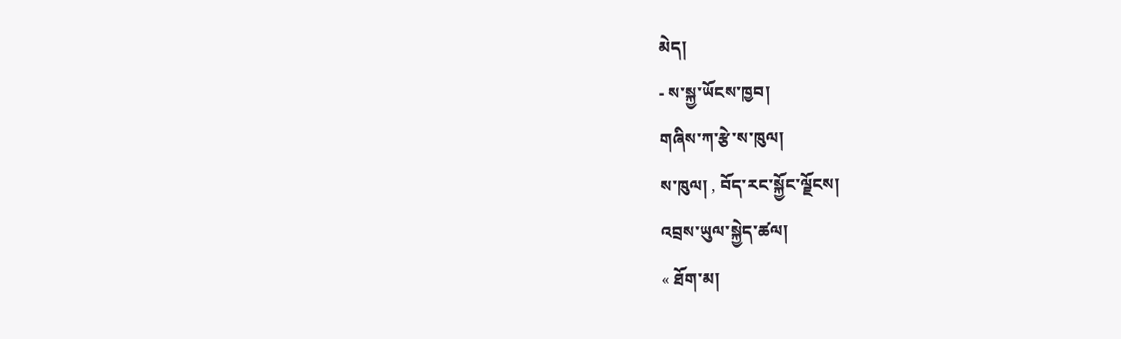མེད།
- ས་སྐྱ་ཡོངས་ཁྱབ།
གཞིས་ཀ་རྩེ་ས་ཁུལ།
ས་ཁུལ། , བོད་རང་སྐྱོང་ལྗོངས།
འབྲས་ཡུལ་སྐྱེད་ཚལ།
« ཐོག་མ།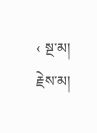‹ སྔ་མ།
རྗེས་མ།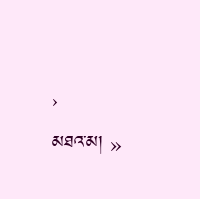›
མཐའ་མ། »